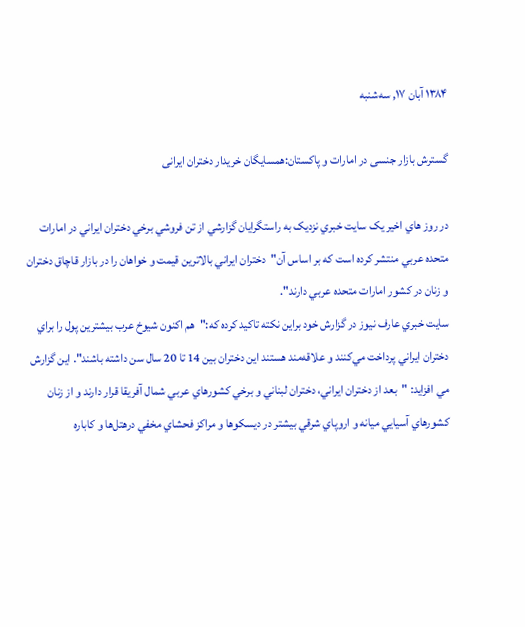۱۳۸۴ آبان ۱۷, سه‌شنبه

گسترش بازار جنسی در امارات و پاکستان:همسايگان خريدار دختران ايرانی

در روز هاي اخير يک سايت خبري نزديک به راستگرايان گزارشي از تن فروشي برخي دختران ايراني در امارات متحده عربي منتشر کرده است که بر اساس آن"دختران ايراني بالاترين قيمت و خواهان را در بازار قاچاق دختران و زنان در كشور امارات متحده عربي دارند".
سايت خبري عارف نيوز در گزارش خود براين نکته تاکيد کرده که:"هم اكنون شيوخ عرب بيشترين پول را براي دختران ايراني پرداخت مي‌كنند و علاقه‌مند هستند اين دختران بين 14 تا 20 سال سن داشته باشند". اين گزارش مي افزايد: "بعد از دختران ايراني، دختران لبناني و برخي كشورهاي عربي شمال آفريقا قرار دارند و از زنان كشورهاي آسيايي ميانه و اروپاي شرقي بيشتر در ديسكوها و مراكز فحشاي مخفي درهتل‌ها و كاباره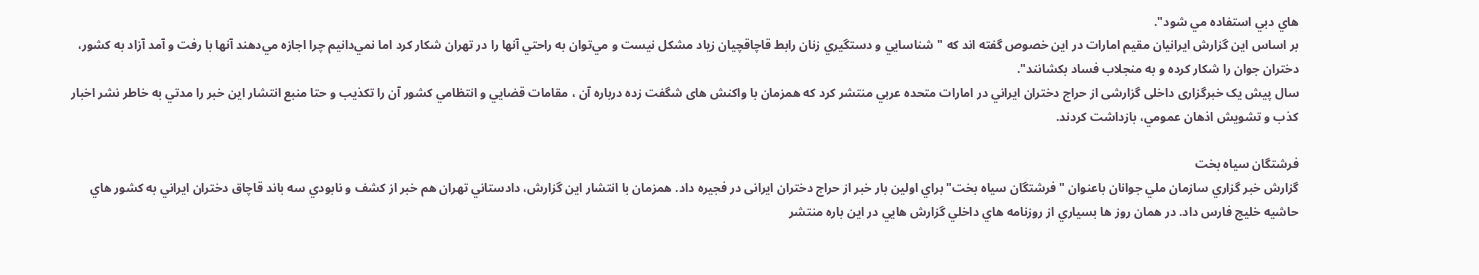هاي دبي استفاده مي شود".
بر اساس اين گزارش ايرانيان مقيم امارات در اين خصوص گفته اند که "شناسايي و دستگيري زنان رابط قاچاقچيان زياد مشكل نيست و مي‌توان به راحتي آنها را در تهران شكار كرد اما نمي‌دانيم چرا اجازه مي‌دهند آنها با رفت و آمد آزاد به كشور، دختران جوان را شكار كرده و به منجلاب فساد بكشانند".
سال پيش يک خبرگزاری داخلی گزارشی از حراج دختران ايراني در امارات متحده عربي منتشر کرد که همزمان با واکنش های شگفت زده درباره آن ، مقامات قضايي و انتظامي کشور آن را تکذيب و حتا منبع انتشار اين خبر را مدتي به خاطر نشر اخبار کذب و تشويش اذهان عمومي، بازداشت کردند.

فرشتگان سياه بخت
گزارش خبر گزاري سازمان ملي جوانان باعنوان "فرشتگان سياه بخت" براي اولين بار خبر از حراج دختران ايرانی در فجيره داد. همزمان با انتشار اين گزارش، دادستاني تهران هم خبر از کشف و نابودي سه باند قاچاق دختران ايراني به کشور هاي حاشيه خليج فارس داد. در همان روز ها بسياري از روزنامه هاي داخلي گزارش هايي در اين باره منتشر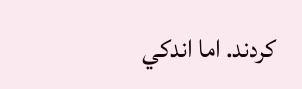کردند. اما اندکي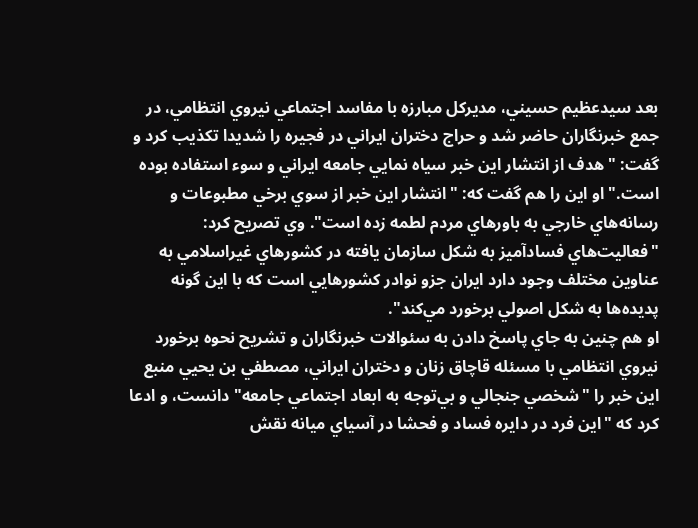بعد سيدعظيم حسيني، مديركل مبارزه با مفاسد اجتماعي نيروي انتظامي، در جمع خبرنگاران حاضر شد و حراج دختران ايراني در فجيره را شديدا تكذيب كرد و گفت: "هدف از انتشار اين خبر سياه ‌نمايي جامعه ايراني و سوء استفاده بوده است." او اين را هم گفت که: "انتشار اين خبر از سوي برخي مطبوعات و رسانه‌هاي خارجي به باورهاي مردم لطمه زده است". وي تصريح كرد: "فعاليت‌هاي فسادآميز به شكل سازمان يافته در كشورهاي غيراسلامي به عناوين مختلف وجود دارد ايران جزو نوادر كشورهايي است كه با اين گونه پديده‌ها به شكل اصولي برخورد مي‌كند".
او هم چنين به جاي پاسخ دادن به سئوالات خبرنگاران و تشريح نحوه برخورد نيروي انتظامي با مسئله قاچاق زنان و دختران ايراني، مصطفي بن يحيي منبع اين خبر را "شخصي جنجالي و بي‌توجه به ابعاد اجتماعي جامعه" دانست، و ادعا كرد كه "اين فرد در دايره فساد و فحشا در آسياي ميانه نقش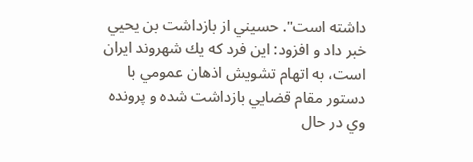داشته است". حسيني از بازداشت بن يحيي خبر داد و افزود: اين فرد كه يك شهروند ايران است، به اتهام تشويش اذهان عمومي با دستور مقام قضايي بازداشت شده و پرونده وي در حال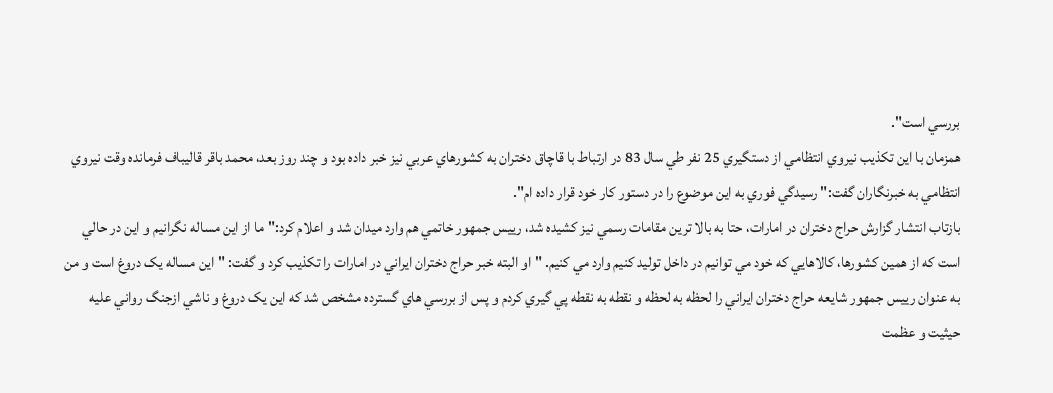بررسي است".
همزمان با اين تکذيب نيروي انتظامي از دستگيري 25 نفر طي سال 83 در ارتباط با قاچاق دختران به کشورهاي عربي نيز خبر داده بود و چند روز بعد، محمد باقر قاليباف فرمانده وقت نيروي انتظامي به خبرنگاران گفت:" رسيدگي فوري به اين موضوع را در دستور کار خود قرار داده ام".
بازتاب انتشار گزارش حراج دختران در امارات، حتا به بالا ترين مقامات رسمي نيز کشيده شد، رييس جمهور خاتمي هم وارد ميدان شد و اعلام کرد:"ما از اين مساله نگرانيم و اين در حالي است که از همين کشورها، کالاهايي که خود مي توانيم در داخل توليد کنيم وارد مي کنيم. " او البته خبر حراج دختران ايراني در امارات را تکذيب کرد و گفت: "اين مساله يک دروغ است و من به عنوان رييس جمهور شايعه حراج دختران ايراني را لحظه به لحظه و نقطه به نقطه پي گيري کردم و پس از بررسي هاي گسترده مشخص شد که اين يک دروغ و ناشي ازجنگ رواني عليه حيثيت و عظمت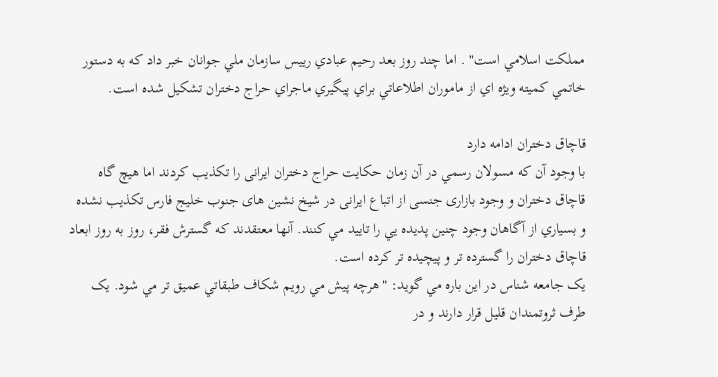مملکت اسلامي است" . اما چند روز بعد رحيم عبادي رييس سازمان ملي جوانان خبر داد که به دستور خاتمي کميته ويژه اي از ماموران اطلاعاتي براي پيگيري ماجراي حراج دختران تشکيل شده است.

قاچاق دختران ادامه دارد
با وجود آن که مسولان رسمي در آن زمان حکايت حراج دختران ايرانی را تکذيب کردند اما هيچ گاه قاچاق دختران و وجود بازاری جنسی از اتباع ايرانی در شيخ نشين های جنوب خليج فارس تکذيب نشده و بسياري از آگاهان وجود چنين پديده يي را تاييد مي کنند. آنها معتقدند که گسترش فقر، روز به روز ابعاد قاچاق دختران را گسترده تر و پيچيده تر کرده است.
يک جامعه شناس در اين باره مي گويد: "هرچه پيش مي رويم شکاف طبقاتي عميق تر مي شود. يک طرف ثروتمندان قليل قرار دارند و در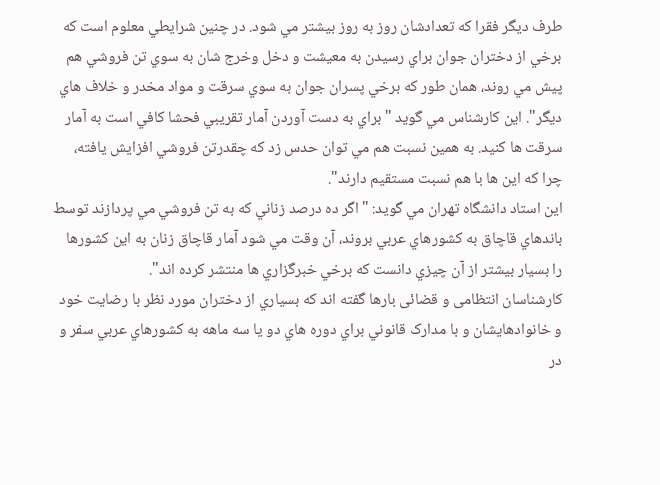طرف ديگر فقرا که تعدادشان روز به روز بيشتر مي شود. در چنين شرايطي معلوم است که برخي از دختران جوان براي رسيدن به معيشت و دخل وخرج شان به سوي تن فروشي هم پيش مي روند، همان طور که برخي پسران جوان به سوي سرقت و مواد مخدر و خلاف هاي ديگر". اين کارشناس مي گويد "براي به دست آوردن آمار تقريبي فحشا کافي است به آمار سرقت ها کنيد. به همين نسبت هم مي توان حدس زد که چقدرتن فروشي افزايش يافته، چرا که اين ها با هم نسبت مستقيم دارند".
اين استاد دانشگاه تهران مي گويد: "اگر ده درصد زناني که به تن فروشي مي پردازند توسط باندهاي قاچاق به کشورهاي عربي بروند، آن وقت مي شود آمار قاچاق زنان به اين کشورها را بسيار بيشتر از آن چيزي دانست که برخي خبرگزاري ها منتشر کرده اند".
کارشناسان انتظامی و قضائی بارها گفته اند که بسياري از دختران مورد نظر با رضايت خود و خانوادهايشان و با مدارک قانوني براي دوره هاي دو يا سه ماهه به کشورهاي عربي سفر و در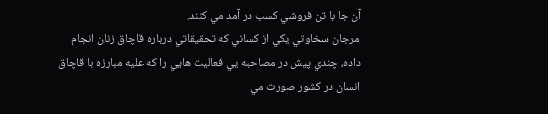آن جا با تن فروشي کسب در آمد مي کنند.
مرجان سخاوتي يکي از کساني که تحقيقاتي درباره قاچاق زنان انجام داده، چندي پيش در مصاحبه يي فعاليت هايي را که عليه مبارزه با قاچاق انسان در کشور صورت مي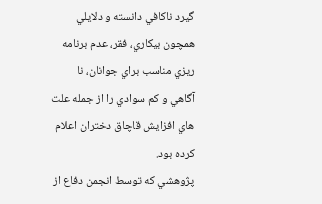گيرد ناکافي دانسته و دلايلي همچون بيکاري، فقر، عدم برنامه ريزي مناسب براي جوانان، نا آگاهي و کم سوادي را از جمله علت هاي افزايش قاچاق دختران اعلام کرده بود.
پژوهشي که توسط انجمن دفاع از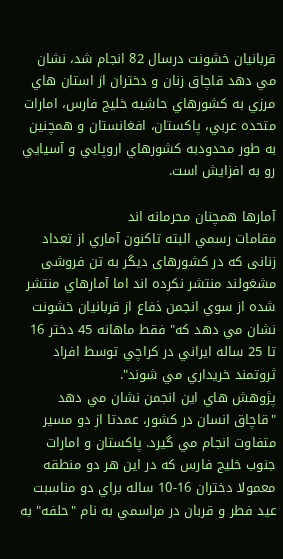قربانيان خشونت درسال 82 انجام شد، نشان مي دهد قاچاق زنان و دختران از استان هاي مرزي به کشورهاي حاشيه خليج فارس، امارات متحده عربي، پاکستان، افغانستان و همچنين به طور محدودبه کشورهاي اروپايي و آسيايي رو به افزايش است.

آمارها همچنان محرمانه اند
مقامات رسمي البته تاکنون آماري از تعداد زنانی که در کشورهای ديگر به تن فروشی مشغولند منتشر نکرده اند اما آمارهاي منتشر شده از سوي انجمن ذفاع از قربانيان خشونت نشان مي دهد که" فقط ماهانه 45 دختر 16 تا 25 ساله ايراني در کراچي توسط افراد ثروتمند خريداري مي شوند".
پژوهش هاي اين انجمن نشان مي دهد "قاچاق انسان در کشور، عمدتا از دو مسير متفاوت انجام مي گيرد. پاکستان و امارات جنوب خليج فارس که در اين هر دو منطقه معمولا دختران 16-10 ساله براي دو مناسبت عيد فطر و قربان در مراسمي به نام "حلفه" به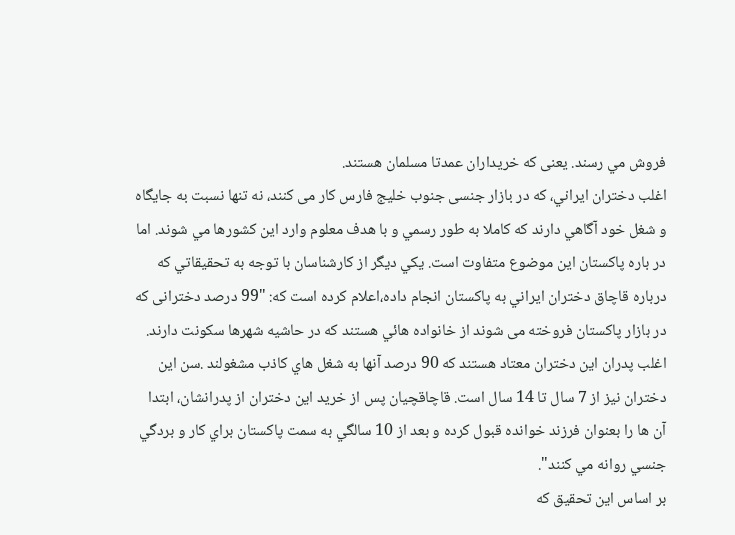فروش مي رسند. يعنی که خريداران عمدتا مسلمان هستند.
اغلب دختران ايراني، که در بازار جنسی جنوب خليج فارس کار می کنند، نه تنها نسبت به جايگاه و شغل خود آگاهي دارند که کاملا به طور رسمي و با هدف معلوم وارد اين کشورها مي شوند. اما در باره پاکستان اين موضوع متفاوت است. يکي ديگر از کارشناسان با توجه به تحقيقاتي که درباره قاچاق دختران ايراني به پاکستان انجام داده،اعلام کرده است که: "99 درصد دخترانی که در بازار پاکستان فروخته می شوند از خانواده هائي هستند که در حاشيه شهرها سکونت دارند. اغلب پدران اين دختران معتاد هستند که 90 درصد آنها به شغل هاي کاذب مشغولند .سن اين دختران نيز از 7 سال تا 14 سال است. قاچاقچيان پس از خريد اين دختران از پدرانشان، ابتدا آن ها را بعنوان فرزند خوانده قبول کرده و بعد از 10 سالگي به سمت پاکستان براي کار و بردگي جنسي روانه مي کنند".
بر اساس اين تحقيق که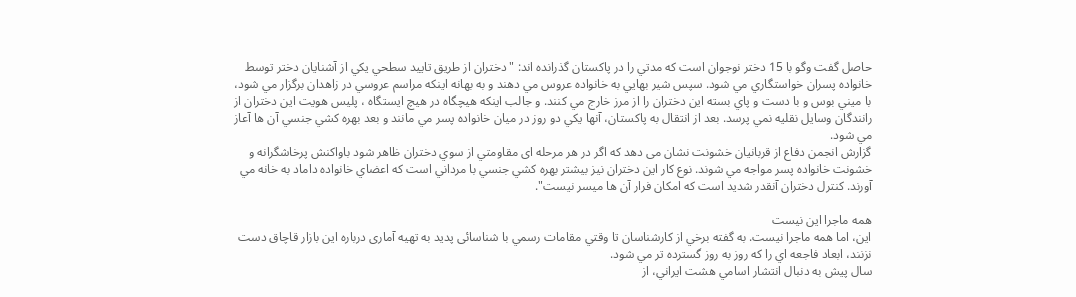حاصل گفت وگو با 15 دختر نوجوان است که مدتي را در پاکستان گذرانده اند: "دختران از طريق تاييد سطحي يکي از آشنايان دختر توسط خانواده پسران خواستگاري مي شود. سپس شير بهايي به خانواده عروس مي دهند و به بهانه اينکه مراسم عروسي در زاهدان برگزار مي شود، با ميني بوس و با دست و پاي بسته اين دختران را از مرز خارج مي کنند. و جالب اينکه هيچگاه در هيچ ايستگاه ، پليس هويت اين دختران از رانندگان وسايل نقليه نمي پرسد. بعد از انتقال به پاکستان، آنها يکي دو روز در ميان خانواده پسر مي مانند و بعد بهره کشي جنسي آن ها آعاز مي شود.
گزارش انجمن دفاع از قربانيان خشونت نشان می دهد که اگر در هر مرحله ای مقاومتي از سوي دختران ظاهر شود باواکنش پرخاشگرانه و خشونت خانواده پسر مواجه مي شوند. نوع کار اين دختران نيز بيشتر بهره کشي جنسي با مرداني است که اعضاي خانواده داماد به خانه مي آورند. کنترل دختران آنقدر شديد است که امکان فرار آن ها ميسر نيست".

همه ماجرا اين نيست
اين، اما همه ماجرا نيست. به گفته برخي از کارشناسان تا وقتي مقامات رسمي با شناسائی پديد به تهيه آماری درباره اين بازار قاچاق دست نزنند، ابعاد فاجعه اي را که روز به روز گسترده تر مي شود.
سال پيش به دنبال انتشار اسامي هشت ايراني، از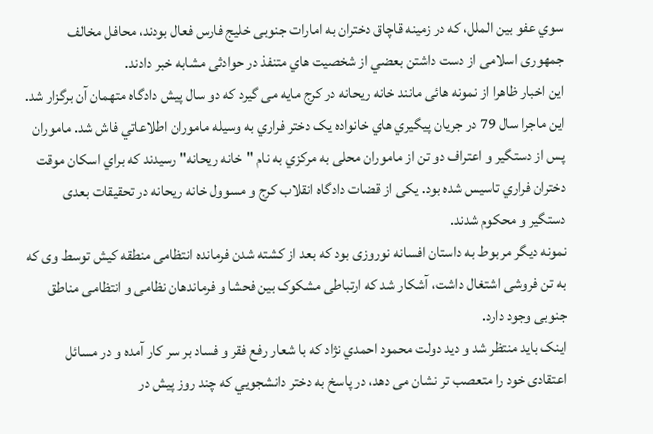سوي عفو بين الملل، که در زمينه قاچاق دختران به امارات جنوبی خليج فارس فعال بودند، محافل مخالف جمهوری اسلامی از دست داشتن بعضي از شخصيت هاي متنفذ در حوادثی مشابه خبر دادند.
اين اخبار ظاهرا از نمونه هائی مانند خانه ريحانه در کرج مايه می گيرد که دو سال پيش دادگاه متهمان آن برگزار شد. اين ماجرا سال 79 در جريان پيگيري هاي خانواده يک دختر فراري به وسيله ماموران اطلاعاتي فاش شد. ماموران پس از دستگير و اعتراف دو تن از ماموران محلی به مرکزي به نام "خانه ريحانه" رسيدند که براي اسکان موقت دختران فراري تاسيس شده بود. يکی از قضات دادگاه انقلاب کرج و مسوول خانه ريحانه در تحقيقات بعدی دستگير و محکوم شدند.
نمونه ديگر مربوط به داستان افسانه نوروزی بود که بعد از کشته شدن فرمانده انتظامی منطقه کيش توسط وی که به تن فروشی اشتغال داشت، آشکار شد که ارتباطی مشکوک بين فحشا و فرماندهان نظامی و انتظامی مناطق جنوبی وجود دارد.
اينک بايد منتظر شد و ديد دولت محمود احمدي نژاد که با شعار رفع فقر و فساد بر سر کار آمده و در مسائل اعتقادی خود را متعصب تر نشان می دهد، در پاسخ به دختر دانشجويي که چند روز پيش در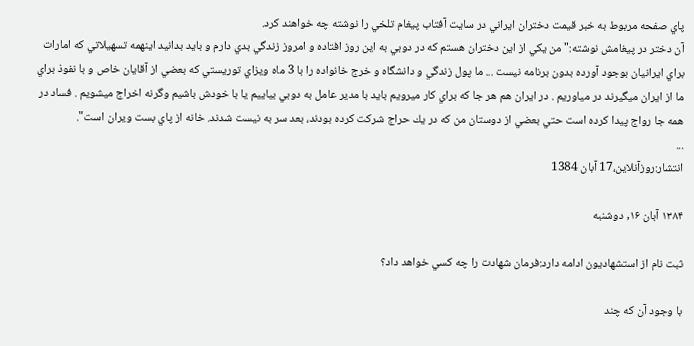پاي صفحه مربوط به خبر قيمت دختران ايراني در سايت آفتاب پيغام تلخي را نوشته چه خواهند کرد.
آن دختر در پيغامش نوشته:" من يكي از اين دختران هستم كه در دوبي به اين روز افتاده و امروز زندگي بدي دارم و بايد بدانيد اينهمه تسهيلاتي كه امارات براي ايرانيان بوجود آورده بدون برنامه نيست ... ما پول زندگي و دانشگاه و خرج خانواده را با 3 ماه ويزاي توريستي كه بعضي از آقايان خاص و با نفوذ براي ما از ايران ميگيرند در مياوريم . در ايران هم هر جا كه براي كار ميرويم بايد با مدير عامل به دوبي بياييم يا با خودش باشيم وگرنه اخراج ميشويم . فساد در همه جا رواج پيدا كرده است حتي بعضي از دوستان من که در يك حراج شركت كرده بودند، بعد سر به نيست شدند. خانه از پاي بست ويران است".
...
انتشار:روزآنلاین،17 آبان 1384

۱۳۸۴ آبان ۱۶, دوشنبه

ثبت نام از استشهاديون ادامه دارد:فرمان شهادت را چه کسي خواهد داد؟

با وجود آن که چند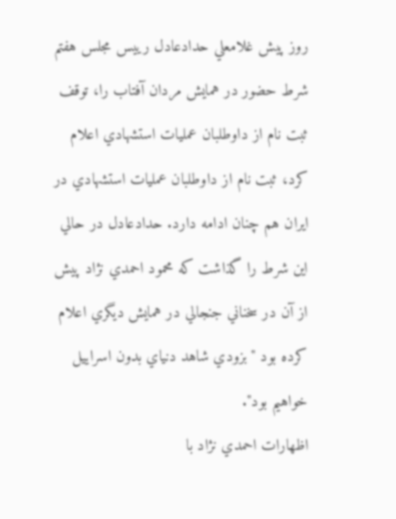روز پيش غلامعلي حدادعادل رييس مجلس هفتم شرط حضور در همايش مردان آفتاب را، توقف ثبت نام از داوطلبان عمليات استشهادي اعلام کرد، ثبت نام از داوطلبان عمليات استشهادي در ايران هم چنان ادامه دارد. حدادعادل در حالي اين شرط را گذاشت که محمود احمدي نژاد پيش از آن در سخناني جنجالي در همايش ديگري اعلام کرده بود " بزودي شاهد دنياي بدون اسراييل خواهيم بود".
اظهارات احمدي نژاد با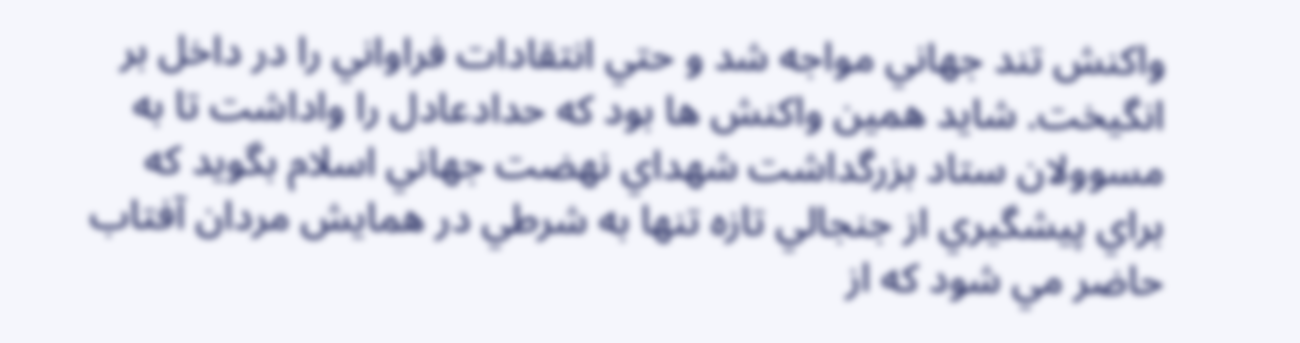واکنش تند جهاني مواجه شد و حتي انتقادات فراواني را در داخل بر انگيخت. شايد همين واکنش ها بود که حدادعادل را واداشت تا به مسوولان ستاد بزرگداشت شهداي نهضت جهاني اسلام بگويد که براي پيشگيري از جنجالي تازه تنها به شرطي در همايش مردان آفتاب حاضر مي شود که از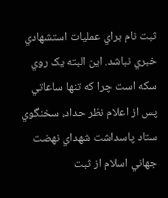ثبت نام براي عمليات استشهادي خبري نباشد. اين البته يک روي سکه است چرا که تنها ساعاتي پس از اعلام نظر حداد، سخنگوي ستاد پاسداشت شهداي نهضت جهاني اسلام از ثبت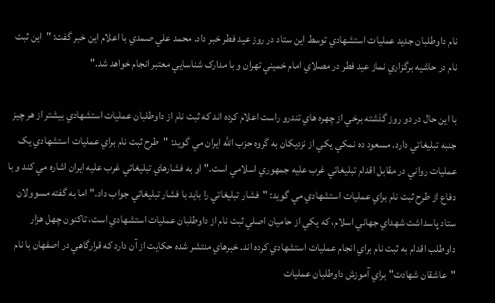نام داوطلبان جديد عمليات استشهادي توسط اين ستاد در روز عيد فطر خبر داد. محمد علي صمدي با اعلام اين خبر گفت: "اين ثبت نام در حاشيه برگزاري نماز عيد فطر در مصلاي امام خميني تهران و با مدارک شناسايي معتبر انجام خواهد شد."

با اين حال در دو روز گذشته برخي از چهره هاي تندرو راست اعلام کرده اند که ثبت نام از داوطلبان عمليات استشهادي بيشتر از هر چيز جنبه تبليغاتي دارد. مسعود ده نمکي يکي از نزديکان به گروه حزب الله ايران مي گويد: "طرح ثبت نام براي عمليات استشهادي يک عمليات رواني در مقابل اقدام تبليغاتي غرب عليه جمهوري اسلامي است." او به فشارهاي تبليغاتي غرب عليه ايران اشاره مي کند و با دفاع از طرح ثبت نام براي عمليات استشهادي مي گويد: "فشار تبليغاتي را بايد با فشار تبليغاتي جواب داد." اما به گفته مسوولان ستاد پاسداشت شهداي جهاني اسلام، که يکي از حاميان اصلي ثبت نام از داوطلبان عمليات استشهادي است، تاکنون چهل هزار داوطلب اقدام به ثبت نام براي انجام عمليات استشهادي کرده اند. خبرهاي منتشر شده حکايت از آن دارد که قرارگاهي در اصفهان با نام "عاشقان شهادت" براي آموزش داوطلبان عمليات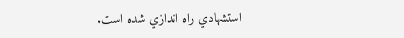استشهادي راه اندازي شده است.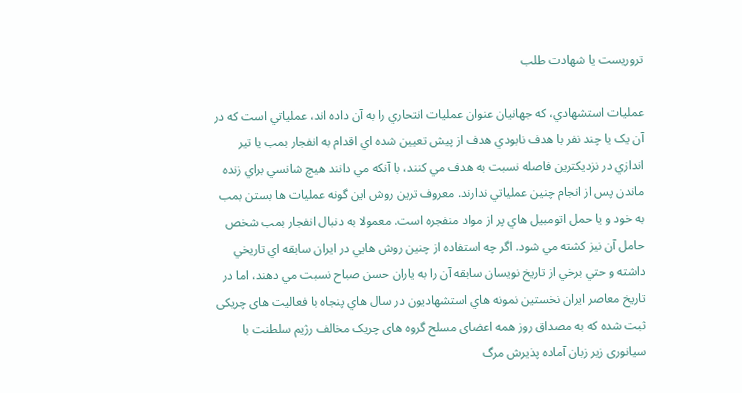تروريست يا شهادت طلب

عمليات استشهادي، که جهانيان عنوان عمليات انتحاري را به آن داده اند، عملياتي است که در آن يک يا چند نفر با هدف نابودي هدف از پيش تعيين شده اي اقدام به انفجار بمب يا تير اندازي در نزديکترين فاصله نسبت به هدف مي کنند، با آنکه مي دانند هيچ شانسي براي زنده ماندن پس از انجام چنين عملياتي ندارند. معروف ترين روش اين گونه عمليات ها بستن بمب به خود و يا حمل اتومبيل هاي پر از مواد منفجره است. معمولا به دنبال انفجار بمب شخص حامل آن نيز کشته مي شود. اگر چه استفاده از چنين روش هايي در ايران سابقه اي تاريخي داشته و حتي برخي از تاريخ نويسان سابقه آن را به ياران حسن صباح نسبت مي دهند، اما در تاريخ معاصر ايران نخستين نمونه هاي استشهاديون در سال هاي پنجاه با فعاليت های چريکی ثبت شده که به مصداق روز همه اعضای مسلح گروه های چريک مخالف رژيم سلطنت با سيانوری زير زبان آماده پذيرش مرگ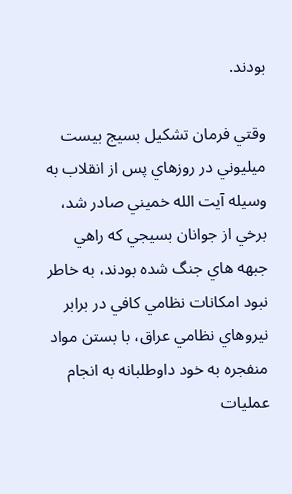بودند.

وقتي فرمان تشکيل بسيج بيست ميليوني در روزهاي پس از انقلاب به وسيله آيت الله خميني صادر شد، برخي از جوانان بسيجي که راهي جبهه هاي جنگ شده بودند، به خاطر نبود امکانات نظامي کافي در برابر نيروهاي نظامي عراق، با بستن مواد منفجره به خود داوطلبانه به انجام عمليات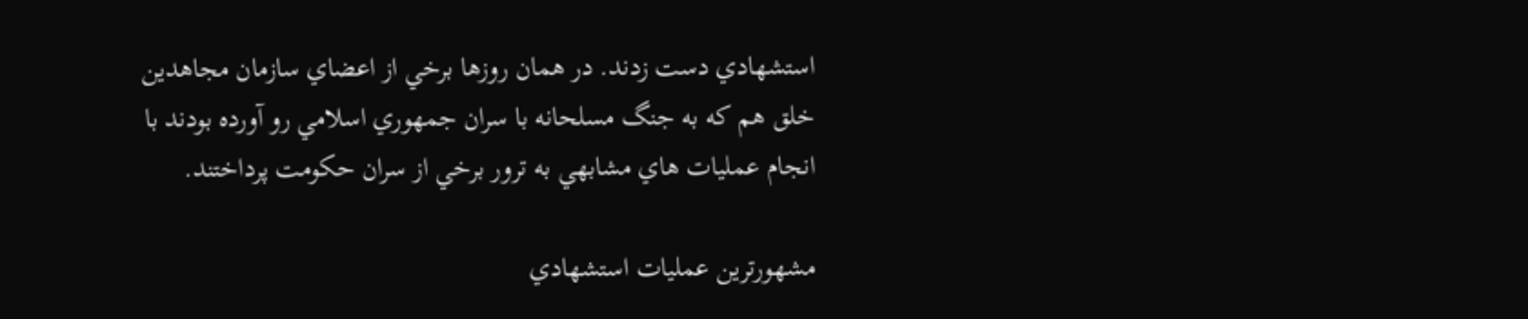استشهادي دست زدند. در همان روزها برخي از اعضاي سازمان مجاهدين خلق هم که به جنگ مسلحانه با سران جمهوري اسلامي رو آورده بودند با انجام عمليات هاي مشابهي به ترور برخي از سران حکومت پرداختند.

مشهورترين عمليات استشهادي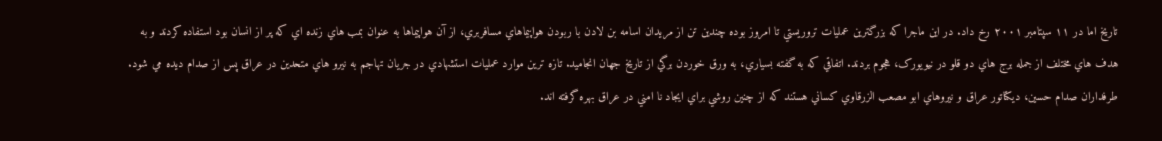تاريخ اما در ۱۱ سپتامبر ۲۰۰۱ رخ داد. در اين ماجرا که بزرگترين عمليات تروريستي تا امروز بوده چندين تن از مريدان اسامه بن لادن با ربودن هواپيماهاي مسافربري، از آن هواپيماها به عنوان بمب هاي زنده اي که پر از انسان بود استفاده کردند و به هدف هاي مختلف از جمله برج هاي دو قلو در نيويورک، هجوم بردند. اتفاقي که به گفته بسياري، به ورق خوردن برگي از تاريخ جهان انجاميد. تازه ترين موارد عمليات استشهادي در جريان تهاجم به نيرو هاي متحدين در عراق پس از صدام ديده مي شود. طرفداران صدام حسين، ديکتاتور عراق و نيروهاي ابو مصعب الزرقاوي کساني هستند که از چنين روشي براي ايجاد نا امني در عراق بهره گرفته اند.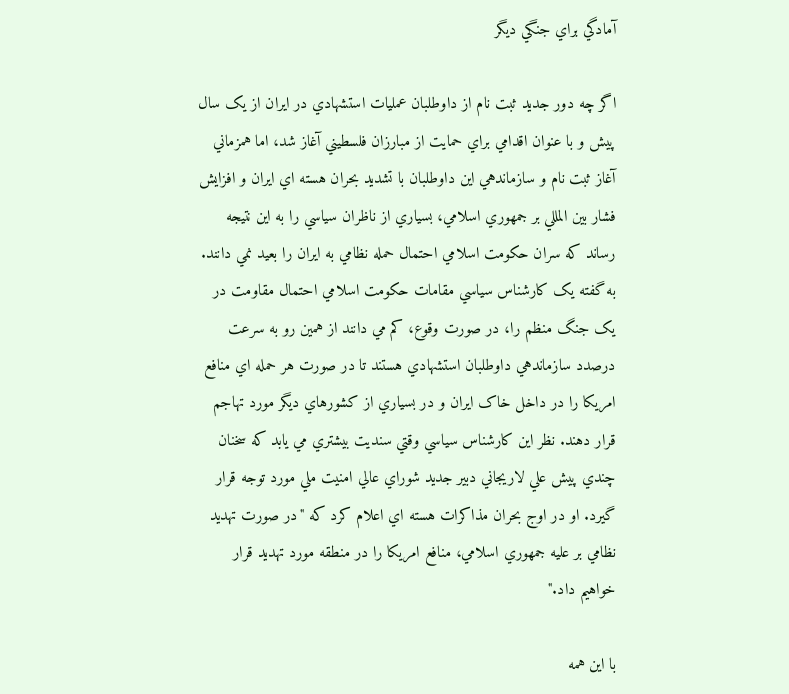آمادگي براي جنگي ديگر

اگر چه دور جديد ثبت نام از داوطلبان عمليات استشهادي در ايران از يک سال پيش و با عنوان اقدامي براي حمايت از مبارزان فلسطيني آغاز شد، اما همزماني آغاز ثبت نام و سازماندهي اين داوطلبان با تشديد بحران هسته اي ايران و افزايش فشار بين المللي بر جمهوري اسلامي، بسياري از ناظران سياسي را به اين نتيجه رساند که سران حکومت اسلامي احتمال حمله نظامي به ايران را بعيد نمي دانند. به گفته يک کارشناس سياسي مقامات حکومت اسلامي احتمال مقاومت در يک جنگ منظم را، در صورت وقوع، کم مي دانند از همين رو به سرعت درصدد سازماندهي داوطلبان استشهادي هستند تا در صورت هر حمله اي منافع امريکا را در داخل خاک ايران و در بسياري از کشورهاي ديگر مورد تهاجم قرار دهند. نظر اين کارشناس سياسي وقتي سنديت بيشتري مي يابد که سخنان چندي پيش علي لاريجاني دبير جديد شوراي عالي امنيت ملي مورد توجه قرار گيرد. او در اوج بحران مذاکرات هسته اي اعلام کرد که "در صورت تهديد نظامي بر عليه جمهوري اسلامي، منافع امريکا را در منطقه مورد تهديد قرار خواهيم داد."

با اين همه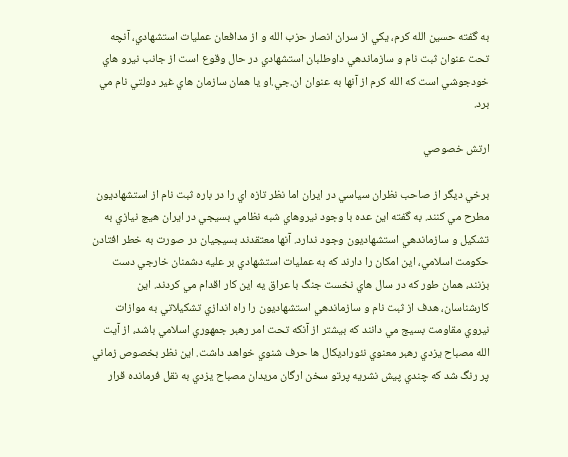به گفته حسين الله کرم، يکي از سران انصار حزب الله و از مدافعان عمليات استشهادي، آنچه تحت عنوان ثبت نام و سازماندهي داوطلبان استشهادي در حال وقوع است از جانب نيرو هاي خودجوشي است که الله کرم از آنها به عنوان ان.جي.او يا همان سازمان هاي غير دولتي نام مي برد.

ارتش خصوصي

برخي ديگر از صاحب نظران سياسي در ايران اما نظر تازه اي را در باره ثبت نام از استشهاديون مطرح مي کنند. به گفته اين عده با وجود نيروهاي شبه نظامي بسيجي در ايران هيچ نيازي به تشکيل و سازماندهي استشهاديون وجود ندارد. آنها معتقدند بسيجيان در صورت به خطر افتادن حکومت اسلامي، اين امکان را دارند که به عمليات استشهادي بر عليه دشمنان خارجي دست بزنند، همان طور که در سال هاي نخست جنگ با عراق يه اين کار اقدام مي کردند. اين کارشناسان، هدف از ثبت نام و سازماندهي استشهاديون را راه اندازي تشکيلاتي به موازات نيروي مقاومت بسيج مي دانند که بيشتر از آنکه تحت امر رهبر جمهوري اسلامي باشد، از آيت الله مصباح يزدي رهبر معنوي نئوراديکال ها حرف شنوي خواهد داشت. اين نظر بخصوص زماني پر رنگ شد که چندي پيش نشريه پرتو سخن ارگان مريدان مصباح يزدي به نقل فرمانده قرار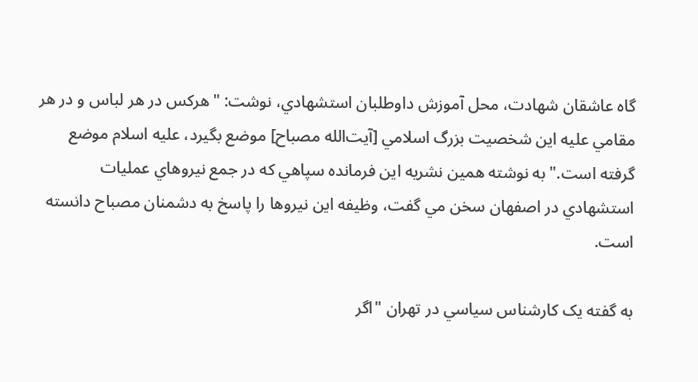گاه عاشقان شهادت، محل آموزش داوطلبان استشهادي، نوشت: "هركس در هر لباس و در هر مقامي عليه اين شخصيت بزرگ اسلامي [آيت‌الله مصباح] موضع بگيرد، عليه اسلام موضع گرفته است." به نوشته همين نشريه اين فرمانده سپاهي که در جمع نيروهاي عمليات استشهادي در اصفهان سخن مي گفت، وظيفه اين نيروها را پاسخ به دشمنان مصباح دانسته است.

به گفته يک کارشناس سياسي در تهران "اگر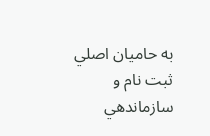به حاميان اصلي ثبت نام و سازماندهي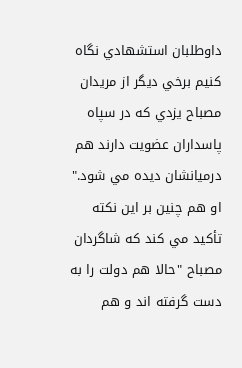داوطلبان استشهادي نگاه کنيم برخي ديگر از مريدان مصباح يزدي که در سپاه پاسداران عضويت دارند هم درميانشان ديده مي شود." او هم چنين بر اين نکته تأکيد مي کند که شاگردان مصباح "حالا هم دولت را به دست گرفته اند و هم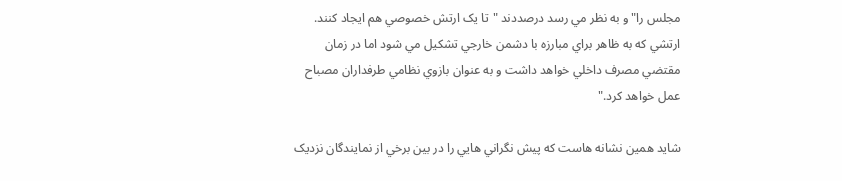مجلس را" و به نظر مي رسد درصددند "تا يک ارتش خصوصي هم ايجاد کنند. ارتشي که به ظاهر براي مبارزه با دشمن خارجي تشکيل مي شود اما در زمان مقتضي مصرف داخلي خواهد داشت و به عنوان بازوي نظامي طرفداران مصباح عمل خواهد کرد."

شايد همين نشانه هاست که پيش نگراني هايي را در بين برخي از نمايندگان نزديک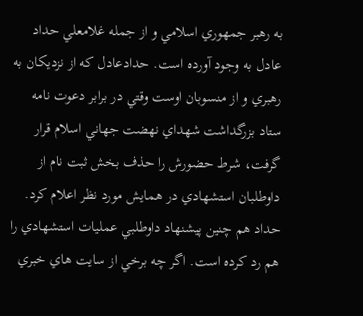به رهبر جمهوري اسلامي و از جمله غلامعلي حداد عادل به وجود آورده است. حدادعادل که از نزديکان به رهبري و از منسوبان اوست وقتي در برابر دعوت نامه ستاد بزرگداشت شهداي نهضت جهاني اسلام قرار گرفت، شرط حضورش را حذف بخش ثبت نام از داوطلبان استشهادي در همايش مورد نظر اعلام کرد. حداد هم چنين پيشنهاد داوطلبي عمليات استشهادي را هم رد کرده است. اگر چه برخي از سايت هاي خبري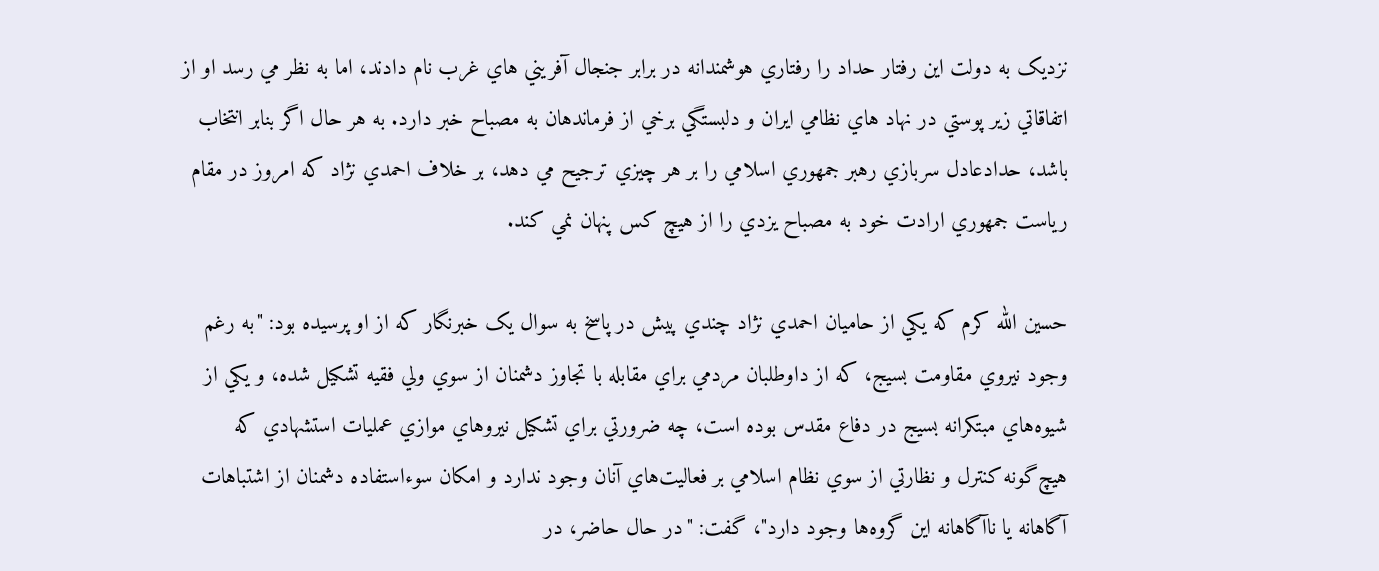نزديک به دولت اين رفتار حداد را رفتاري هوشمندانه در برابر جنجال آفريني هاي غرب نام دادند، اما به نظر مي رسد او از اتفاقاتي زير پوستي در نهاد هاي نظامي ايران و دلبستگي برخي از فرماندهان به مصباح خبر دارد. به هر حال اگر بنابر انتخاب باشد، حدادعادل سربازي رهبر جمهوري اسلامي را بر هر چيزي ترجيح مي دهد، بر خلاف احمدي نژاد که امروز در مقام رياست جمهوري ارادت خود به مصباح يزدي را از هيچ کس پنهان نمي کند.

حسين الله کرم که يکي از حاميان احمدي نژاد چندي پيش در پاسخ به سوال يک خبرنگار که از او پرسيده بود: "به رغم وجود نيروي مقاومت بسيج، كه از داوطلبان مردمي براي مقابله با تجاوز دشمنان از سوي ولي فقيه تشكيل شده، و يكي از شيوه‌هاي مبتكرانه بسيج در دفاع مقدس بوده است، چه ضرورتي براي تشكيل نيروهاي موازي عمليات استشهادي كه هيچ‌گونه كنترل و نظارتي از سوي نظام اسلامي بر فعاليت‌هاي آنان وجود ندارد و امكان سوءاستفاده دشمنان از اشتباهات آگاهانه يا ناآگاهانه اين گروه‌ها وجود دارد"، گفت: "در حال حاضر، در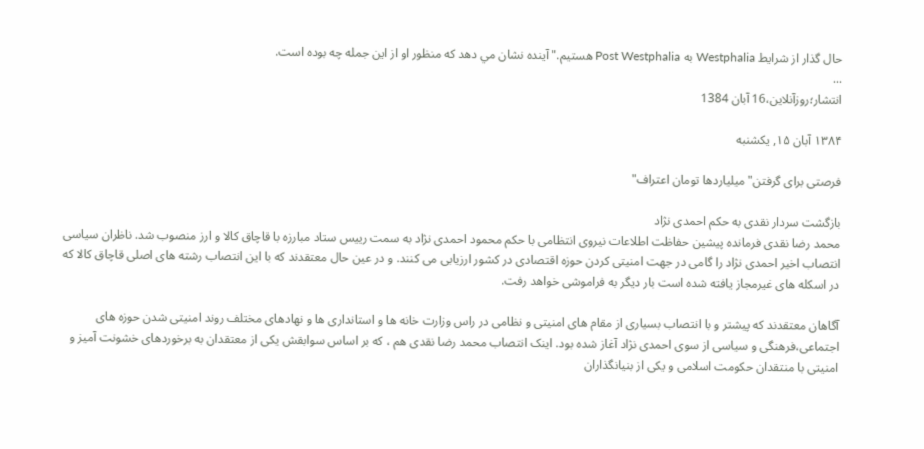حال گذار از شرايط Westphalia به Post Westphalia هستيم." آينده نشان مي دهد که منظور او از اين جمله چه بوده است.
...
انتشار؛روزآنلاین،16 آبان 1384

۱۳۸۴ آبان ۱۵, یکشنبه

فرصتی برای گرفتن"میلیاردها تومان اعتراف"

بازگشت سردار نقدی به حکم احمدی نژاد
محمد رضا نقدی فرمانده پيشين حفاظت اطلاعات نیروی انتظامی با حکم محمود احمدی نژاد به سمت رییس ستاد مبارزه با قاچاق کالا و ارز منصوب شد. ناظران سیاسی انتصاب اخیر احمدی نژاد را گامی در جهت امنیتی کردن حوزه اقتصادی در کشور ارزیابی می کنند. و در عين حال معتقدند که با اين انتصاب رشته های اصلی قاچاق کالا که در اسکله های غيرمجاز يافته شده است بار ديگر به فراموشی خواهد رفت.

آگاهان معتقدند که پیشتر و با انتصاب بسياری از مقام های امنيتی و نظامی در راس وزارت خانه ها و استانداری ها و نهادهای مختلف روند امنیتی شدن حوزه های اجتماعی،فرهنگی و سیاسی از سوی احمدی نژاد آغاز شده بود. اینک انتصاب محمد رضا نقدی هم ، که بر اساس سوابقش یکی از معتقدان به برخوردهای خشونت آمیز و امنیتی با منتقدان حکومت اسلامی و یکی از بنیانگذاران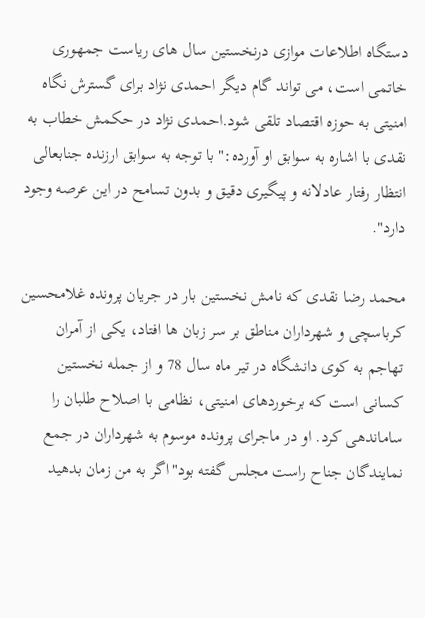دستگاه اطلاعات موازی درنخستین سال های ریاست جمهوری خاتمی است، می تواند گام دیگر احمدی نژاد برای گسترش نگاه امنیتی به حوزه اقتصاد تلقی شود.احمدی نژاد در حکمش خطاب به نقدی با اشاره به سوابق او آورده:" با توجه به سوابق ارزنده جنابعالی انتظار رفتار عادلانه و پیگیری دقیق و بدون تسامح در این عرصه وجود دارد".

محمد رضا نقدی که نامش نخستین بار در جریان پرونده غلامحسین کرباسچی و شهرداران مناطق بر سر زبان ها افتاد، یکی از آمران تهاجم به کوی دانشگاه در تیر ماه سال 78 و از جمله نخستین کسانی است که برخوردهای امنیتی، نظامی با اصلاح طلبان را ساماندهی کرد. او در ماجرای پرونده موسوم به شهرداران در جمع نمایندگان جناح راست مجلس گفته بود"اگر به من زمان بدهید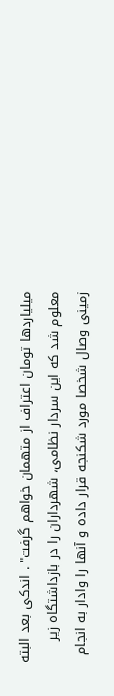میلیاردها تومان اعتراف از متهمان خواهم گرفت" . اندکی بعد البته معلوم شد که این سردار نظامی، شهرداران را در بازداشتگاه زیر زمینی وصال شخصا مورد شکنجه قرار داده و آنها را وادار به انجام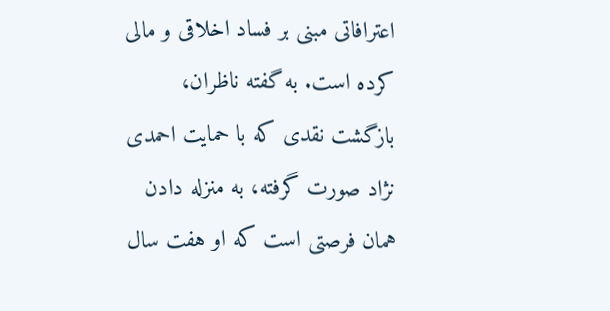اعترافاتی مبنی بر فساد اخلاقی و مالی کرده است. به گفته ناظران، بازگشت نقدی که با حمایت احمدی نژاد صورت گرفته، به منزله دادن همان فرصتی است که او هفت سال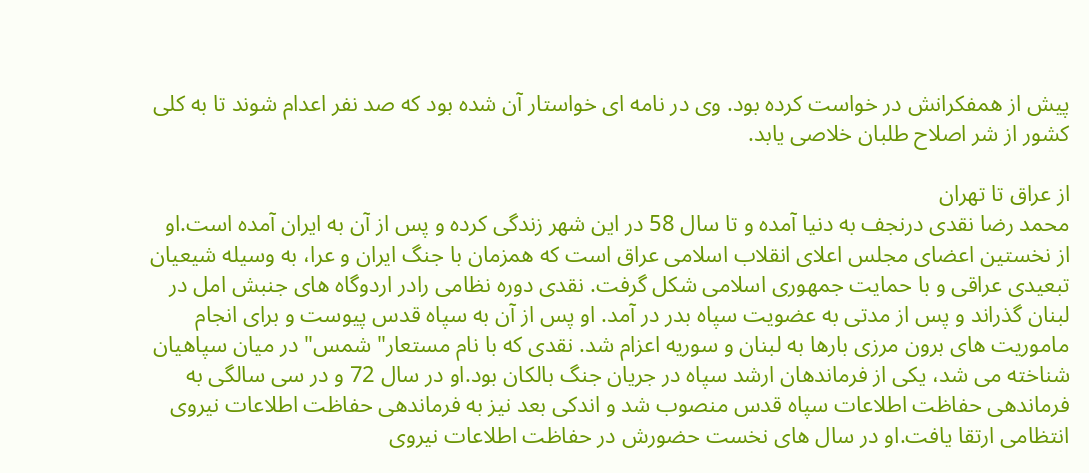پیش از همفکرانش در خواست کرده بود. وی در نامه ای خواستار آن شده بود که صد نفر اعدام شوند تا به کلی کشور از شر اصلاح طلبان خلاصی يابد.

از عراق تا تهران
محمد رضا نقدی درنجف به دنیا آمده و تا سال 58 در این شهر زندگی کرده و پس از آن به ایران آمده است.او از نخستین اعضای مجلس اعلای انقلاب اسلامی عراق است که همزمان با جنگ ایران و عرا، به وسیله شیعیان تبعیدی عراقی و با حمایت جمهوری اسلامی شکل گرفت. نقدی دوره نظامی رادر اردوگاه های جنبش امل در لبنان گذراند و پس از مدتی به عضویت سپاه بدر در آمد. او پس از آن به سپاه قدس پیوست و برای انجام ماموریت های برون مرزی بارها به لبنان و سوریه اعزام شد. نقدی که با نام مستعار" شمس" در میان سپاهیان شناخته می شد، یکی از فرماندهان ارشد سپاه در جریان جنگ بالکان بود.او در سال 72 و در سی سالگی به فرماندهی حفاظت اطلاعات سپاه قدس منصوب شد و اندکی بعد نیز به فرماندهی حفاظت اطلاعات نیروی انتظامی ارتقا یافت.او در سال های نخست حضورش در حفاظت اطلاعات نیروی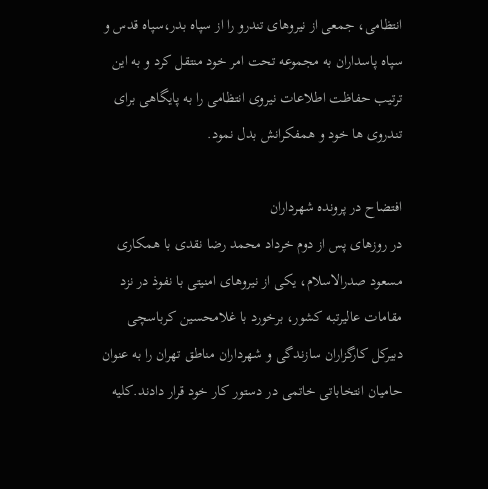انتظامی، جمعی از نیروهای تندرو را از سپاه بدر،سپاه قدس و سپاه پاسداران به مجموعه تحت امر خود منتقل کرد و به این ترتیب حفاظت اطلاعات نیروی انتظامی را به پایگاهی برای تندروی ها خود و همفکرانش بدل نمود.

افتضاح در پرونده شهرداران
در روزهای پس از دوم خرداد محمد رضا نقدی با همکاری مسعود صدرالاسلام، یکی از نیروهای امنیتی با نفوذ در نزد مقامات عالیرتبه کشور، برخورد با غلامحسین کرباسچی دبیرکل کارگزاران سازندگی و شهرداران مناطق تهران را به عنوان حامیان انتخاباتی خاتمی در دستور کار خود قرار دادند.کلیه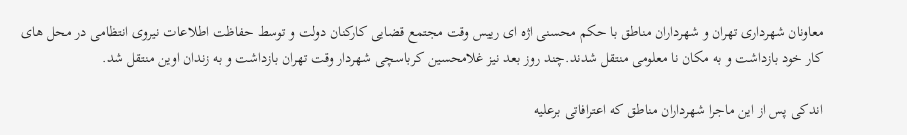معاونان شهرداری تهران و شهرداران مناطق با حکم محسنی اژه ای رییس وقت مجتمع قضایی کارکنان دولت و توسط حفاظت اطلاعات نیروی انتظامی در محل های کار خود بازداشت و به مکان نا معلومی منتقل شدند.چند روز بعد نیز غلامحسین کرباسچی شهردار وقت تهران بازداشت و به زندان اوین منتقل شد.

اندکی پس از این ماجرا شهرداران مناطق که اعترافاتی برعلیه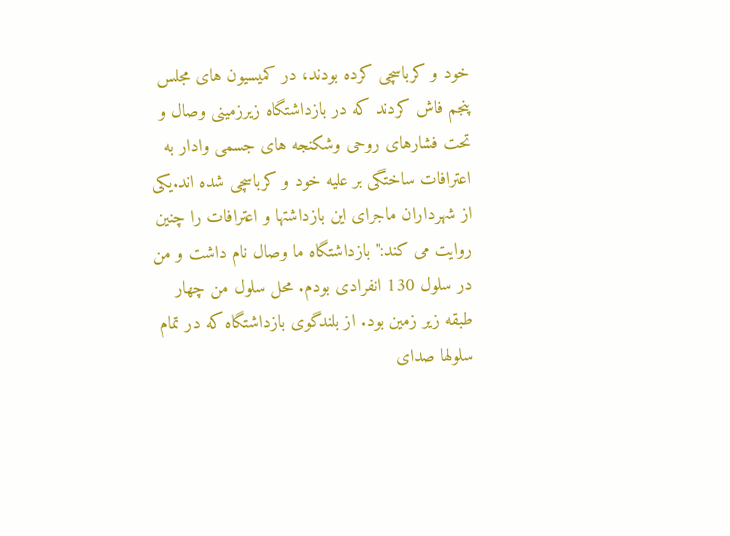خود و کرباسچی کرده بودند، در کمیسیون های مجلس پنجم فاش کردند که در بازداشتگاه زیرزمینی وصال و تحت فشارهای روحی وشکنجه های جسمی وادار به اعترافات ساختگی بر علیه خود و کرباسچی شده اند.یکی از شهرداران ماجرای این بازداشتها و اعترافات را چنین روایت می کند:" بازداشتگاه ما وصال نام داشت و من در سلول 130 انفرادی بودم. محل سلول من چهار طبقه زیر زمین بود. از بلندگوی بازداشتگاه که در تمام سلولها صدای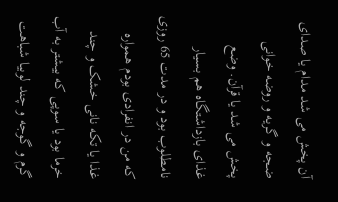آن پخش می شد مدام یا صدای ضجه و گریه و روضه خوانی پخش می شد یا قرآن. وضع غذای بازداشتگاه هم بسیار نامطلوب بود و در مدت 65 روزی که من در انفرادی بودم همواره غذا یا تکه نانی خشک و چند خرما بود یا سوپی که بیشتر به آب گرم و گوجه و چند لوبیا شباهت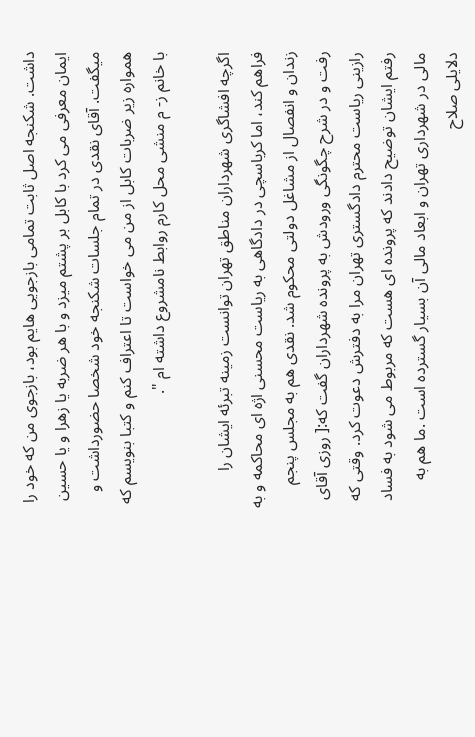داشت. شکنجه اصل ثابت تمامی بازجویی هایم بود، بازجوی من که خود را ایمان معرفی می کرد با کابل بر پشتم میزد و با هر ضربه یا زهرا و یا حسین میگفت. آقای نقدی در تمام جلسات شکنجه خود شخصا حضورداشت و همواره زیر ضربات کابل از من می خواست تا اعتراف کنم و کتبا بنویسم که با خانم ز- م منشی محل کارم روابط نامشروع داشته ام ".

اگرچه افشاگری شهرداران مناطق تهران توانست زمینه تبرئه ایشان را فراهم کند، اما کرباسچی در دادگاهی به ریاست محسنی اژه ای محاکمه و به زندان و انفصال از مشاغل دولتی محکوم شد. نقدی هم به مجلس پنجم رفت و در شرح چگونگی ورودش به پرونده شهرداران گفت که:[ روزی آقای رازینی ریاست محترم دادگستری تهران مرا به دفترش دعوت کرد. وقتی که رفتم ایشان توضیح دادند که پرونده ای هست که مربوط می شود به فساد مالی در شهرداری تهران و ابعاد مالی آن بسیار گسترده است .ما هم به دلایلی صلاح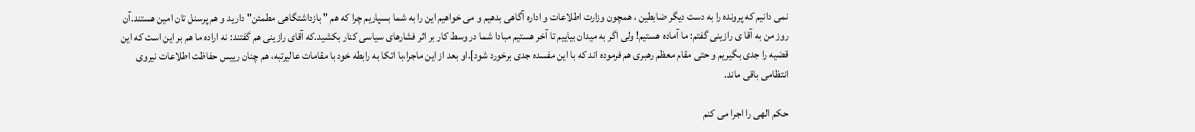نمی دانیم که پرونده را به دست دیگر ضابطین ، همچون وزارت اطلاعات و اداره آگاهی بدهیم و می خواهیم این را به شما بسپاریم چرا که هم " بازداشتگاهی مطمئن" دارید و هم پرسنل تان امین هستند.آن روز من به آقا ی رازینی گفتم: ما آماده هستیم! ولی اگر به میدان بیاییم تا آخر هستیم مبادا شما در وسط کار بر اثر فشارهای سیاسی کنار بکشید.که آقای رازینی هم گفتند: نه اراده ما هم بر این است که این قضیه را جدی بگیریم و حتی مقام معظم رهبری هم فرموده اند که با این مفسده جدی برخورد شود].او بعد از این ماجرا،با اتکا به رابطه خود با مقامات عالیرتبه، هم چنان رییس حفاظت اطلاعات نیروی انتظامی باقی ماند.

حکم الهی را اجرا می کنم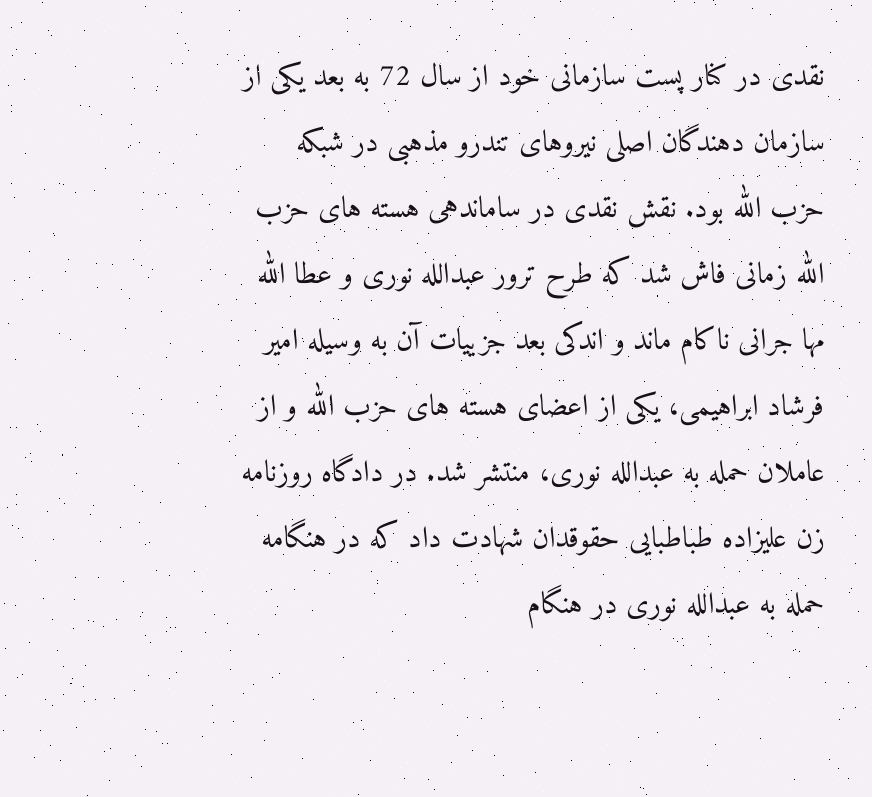نقدی در کنار پست سازمانی خود از سال 72 به بعد یکی از سازمان دهندگان اصلی نیروهای تندرو مذهبی در شبکه حزب الله بود. نقش نقدی در ساماندهی هسته های حزب الله زمانی فاش شد که طرح ترور عبدالله نوری و عطا الله مها جرانی ناکام ماند و اندکی بعد جزییات آن به وسیله امیر فرشاد ابراهیمی، یکی از اعضای هسته های حزب الله و از عاملان حمله به عبدالله نوری، منتشر شد. در دادگاه روزنامه زن علیزاده طباطبایی حقوقدان شهادت داد که در هنگامه حمله به عبدالله نوری در هنگام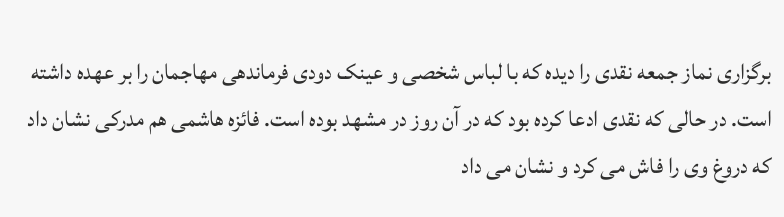برگزاری نماز جمعه نقدی را دیده که با لباس شخصی و عینک دودی فرماندهی مهاجمان را بر عهده داشته است. در حالی که نقدی ادعا کرده بود که در آن روز در مشهد بوده است. فائزه هاشمی هم مدرکی نشان داد که دروغ وی را فاش می کرد و نشان می داد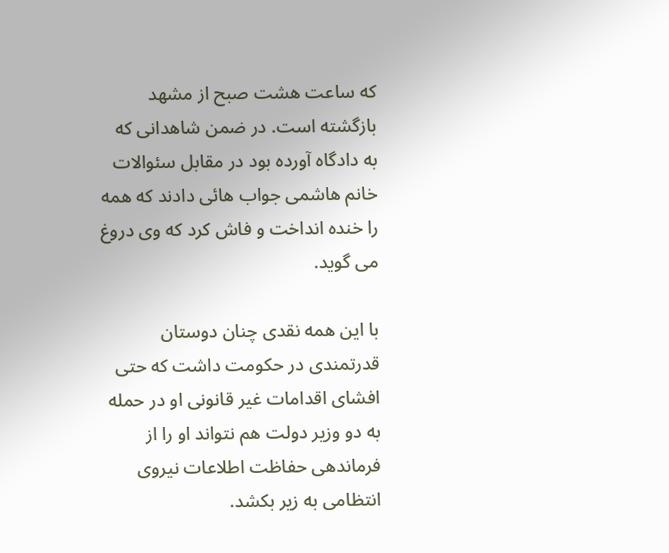که ساعت هشت صبح از مشهد بازگشته است. در ضمن شاهدانی که به دادگاه آورده بود در مقابل سئوالات خانم هاشمی جواب هائی دادند که همه را خنده انداخت و فاش کرد که وی دروغ می گوید.

با این همه نقدی چنان دوستان قدرتمندی در حکومت داشت که حتی افشای اقدامات غیر قانونی او در حمله به دو وزیر دولت هم نتواند او را از فرماندهی حفاظت اطلاعات نیروی انتظامی به زیر بکشد.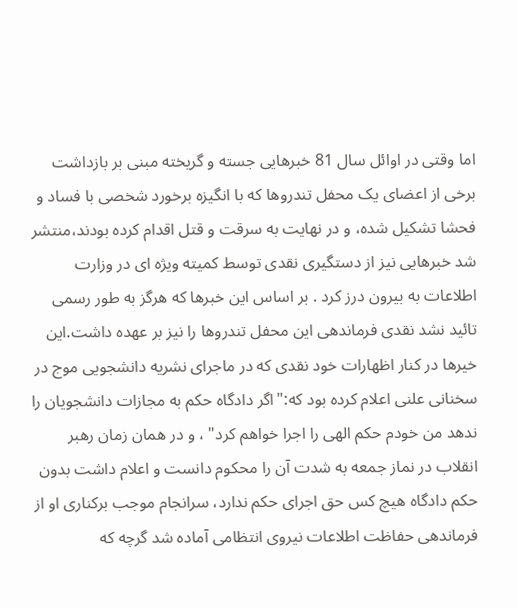اما وقتی در اوائل سال 81 خبرهایی جسته و گریخته مبنی بر بازداشت برخی از اعضای یک محفل تندروها که با انگیزه برخورد شخصی با فساد و فحشا تشکیل شده، و در نهایت به سرقت و قتل اقدام کرده بودند،منتشر شد خبرهایی نیز از دستگیری نقدی توسط کمیته ویژه ای در وزارت اطلاعات به بيرون درز کرد . بر اساس این خبرها که هرگز به طور رسمی تائيد نشد نقدی فرماندهی این محفل تندروها را نیز بر عهده داشت.این خیرها در کنار اظهارات خود نقدی که در ماجرای نشریه دانشجویی موج در سخنانی علنی اعلام کرده بود که:"اگر دادگاه حکم به مجازات دانشجویان را ندهد من خودم حکم الهی را اجرا خواهم کرد" ، و در همان زمان رهبر انقلاب در نماز جمعه به شدت آن را محکوم دانست و اعلام داشت بدون حکم دادگاه هيچ کس حق اجرای حکم ندارد، سرانجام موجب برکناری او از فرماندهی حفاظت اطلاعات نیروی انتظامی آماده شد گرچه که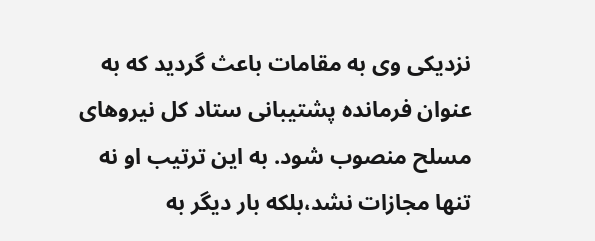نزديکی وی به مقامات باعث گرديد که به عنوان فرمانده پشتیبانی ستاد کل نیروهای مسلح منصوب شود. به این ترتیب او نه تنها مجازات نشد،بلکه بار دیگر به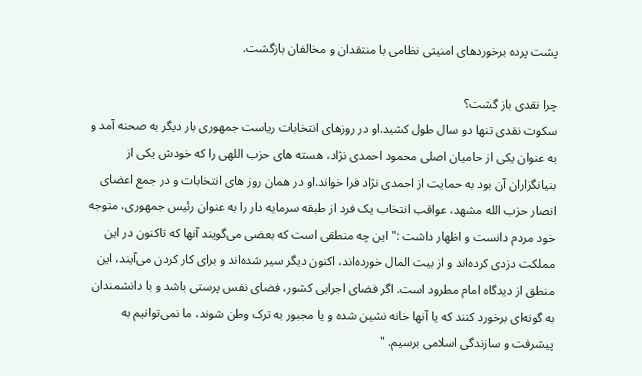پشت پرده برخوردهای امنیتی نظامی با منتقدان و مخالفان بازگشت.

چرا نقدی باز گشت؟
سکوت نقدی تنها دو سال طول کشید.او در روزهای انتخابات ریاست جمهوری بار دیگر به صحنه آمد و به عنوان یکی از حامیان اصلی محمود احمدی نژاد، هسته های حزب اللهی را که خودش یکی از بنیانگزاران آن بود به حمایت از احمدی نژاد فرا خواند.او در همان روز های انتخابات و در جمع اعضای انصار حزب الله مشهد، عواقب انتخاب یک فرد از طبقه سرمایه دار را به عنوان رئیس جمهوری، متوجه خود مردم دانست و اظهار داشت :" این چه منطقی است که بعضی می‌گویند آنها که تاکنون در این مملکت دزدی کرده‌اند و از بیت المال خورده‌اند، اکنون دیگر سیر شده‌اند و برای کار کردن می‌‌آیند، این منطق از دیدگاه امام مطرود است. اگر فضای اجرایی کشور، فضای نفس پرستی باشد و با دانشمندان به گونه‌ای برخورد کنند که یا آنها خانه نشین شده و یا مجبور به ترک وطن شوند، ما نمی‌توانیم به پیشرفت و سازندگی اسلامی برسیم. "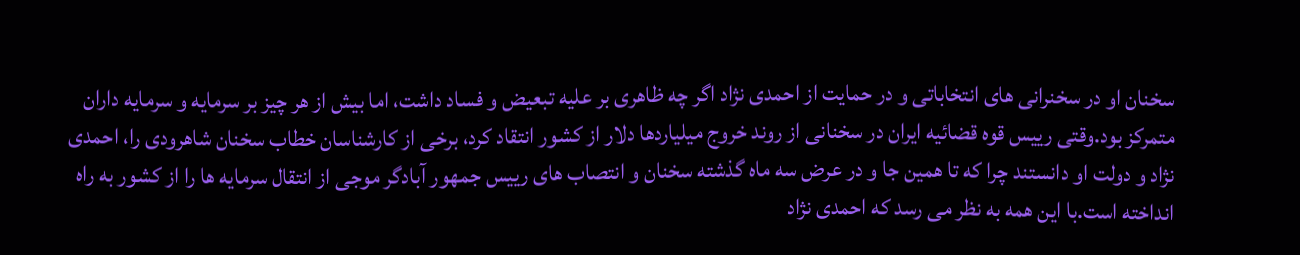سخنان او در سخنرانی های انتخاباتی و در حمایت از احمدی نژاد اگر چه ظاهری بر علیه تبعیض و فساد داشت، اما بیش از هر چیز بر سرمایه و سرمایه داران متمرکز بود.وقتی رییس قوه قضائیه ایران در سخنانی از روند خروج میلیاردها دلار از کشور انتقاد کرد، برخی از کارشناسان خطاب سخنان شاهرودی را، احمدی نژاد و دولت او دانستند چرا که تا همین جا و در عرض سه ماه گذشته سخنان و انتصاب های رییس جمهور آبادگر موجی از انتقال سرمایه ها را از کشور به راه انداخته است.با این همه به نظر می رسد که احمدی نژاد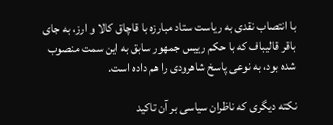با انتصاب نقدی به ریاست ستاد مبارزه با قاچاق کالا و ارز، به جای باقر قاليباف که با حکم رييس جمهور سابق به اين سمت منصوب شده بود، به نوعی پاسخ شاهرودی را هم داده است.

نکته دیگری که ناظران سیاسی بر آن تاکید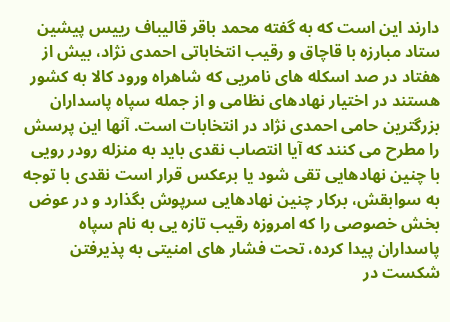دارند این است که به گفته محمد باقر قالیباف رییس پیشین ستاد مبارزه با قاچاق و رقیب انتخاباتی احمدی نژاد، بیش از هفتاد در صد اسکله های نامریی که شاهراه ورود کالا به کشور هستند در اختیار نهادهای نظامی و از جمله سپاه پاسداران بزرگترین حامی احمدی نژاد در انتخابات است. آنها این پرسش را مطرح می کنند که آیا انتصاب نقدی باید به منزله رودر رویی با چنین نهادهایی تقی شود یا برعکس قرار است نقدی با توجه به سوابقش، برکار چنین نهادهایی سرپوش بگذارد و در عوض بخش خصوصی را که امروزه رقیب تازه یی به نام سپاه پاسداران پیدا کرده، تحت فشار های امنیتی به پذیرفتن شکست در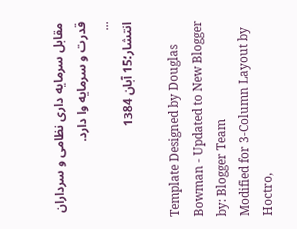مقابل سرمایه داری نظامی و سرداران قدرت و سرمایه وا دارد.
...
انتشار؛15 آبان 1384

Template Designed by Douglas Bowman - Updated to New Blogger by: Blogger Team
Modified for 3-Column Layout by Hoctro,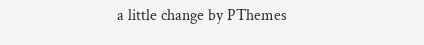a little change by PThemes